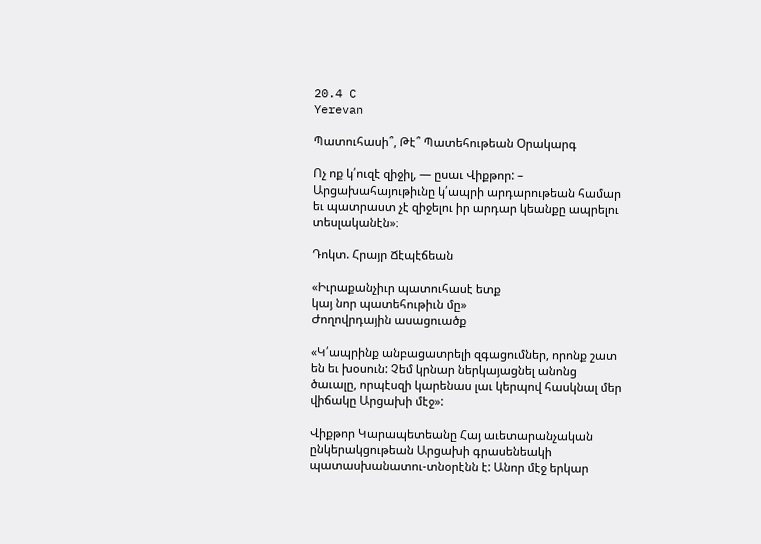20.4 C
Yerevan

Պատուհասի՞, Թէ՞ Պատեհութեան Օրակարգ

Ոչ ոք կ՛ուզէ զիջիլ, — ըսաւ Վիքթոր: – Արցախահայութիւնը կ՛ապրի արդարութեան համար եւ պատրաստ չէ զիջելու իր արդար կեանքը ապրելու տեսլականէն»։

Դոկտ. Հրայր Ճէպէճեան

«Իւրաքանչիւր պատուհասէ ետք
կայ նոր պատեհութիւն մը»
Ժողովրդային ասացուածք

«Կ՛ապրինք անբացատրելի զգացումներ, որոնք շատ են եւ խօսուն: Չեմ կրնար ներկայացնել անոնց ծաւալը, որպէսզի կարենաս լաւ կերպով հասկնալ մեր վիճակը Արցախի մէջ»:

Վիքթոր Կարապետեանը Հայ աւետարանչական ընկերակցութեան Արցախի գրասենեակի պատասխանատու-տնօրէնն է: Անոր մէջ երկար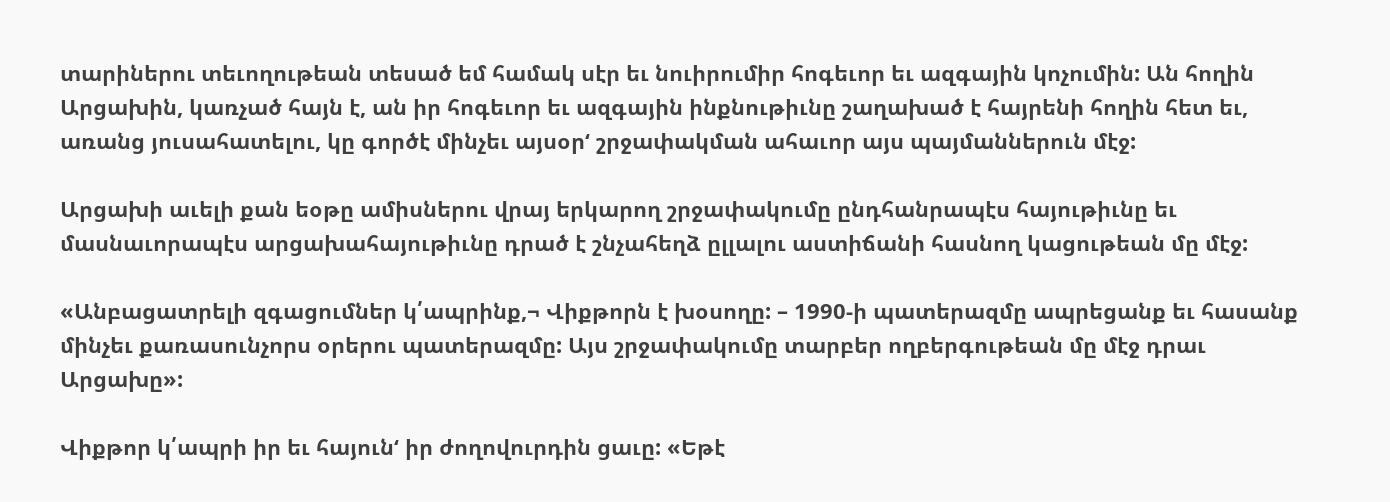տարիներու տեւողութեան տեսած եմ համակ սէր եւ նուիրումիր հոգեւոր եւ ազգային կոչումին: Ան հողին Արցախին, կառչած հայն է, ան իր հոգեւոր եւ ազգային ինքնութիւնը շաղախած է հայրենի հողին հետ եւ, առանց յուսահատելու, կը գործէ մինչեւ այսօր‘ շրջափակման ահաւոր այս պայմաններուն մէջ:

Արցախի աւելի քան եօթը ամիսներու վրայ երկարող շրջափակումը ընդհանրապէս հայութիւնը եւ մասնաւորապէս արցախահայութիւնը դրած է շնչահեղձ ըլլալու աստիճանի հասնող կացութեան մը մէջ:

«Անբացատրելի զգացումներ կ՛ապրինք,¬ Վիքթորն է խօսողը: – 1990‑ի պատերազմը ապրեցանք եւ հասանք մինչեւ քառասունչորս օրերու պատերազմը: Այս շրջափակումը տարբեր ողբերգութեան մը մէջ դրաւ Արցախը»:

Վիքթոր կ՛ապրի իր եւ հայուն‘ իր ժողովուրդին ցաւը: «Եթէ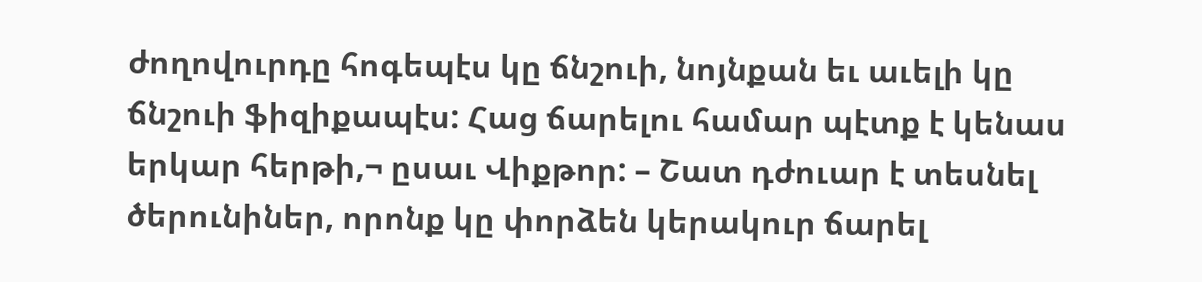ժողովուրդը հոգեպէս կը ճնշուի, նոյնքան եւ աւելի կը ճնշուի ֆիզիքապէս: Հաց ճարելու համար պէտք է կենաս երկար հերթի,¬ ըսաւ Վիքթոր: – Շատ դժուար է տեսնել ծերունիներ, որոնք կը փորձեն կերակուր ճարել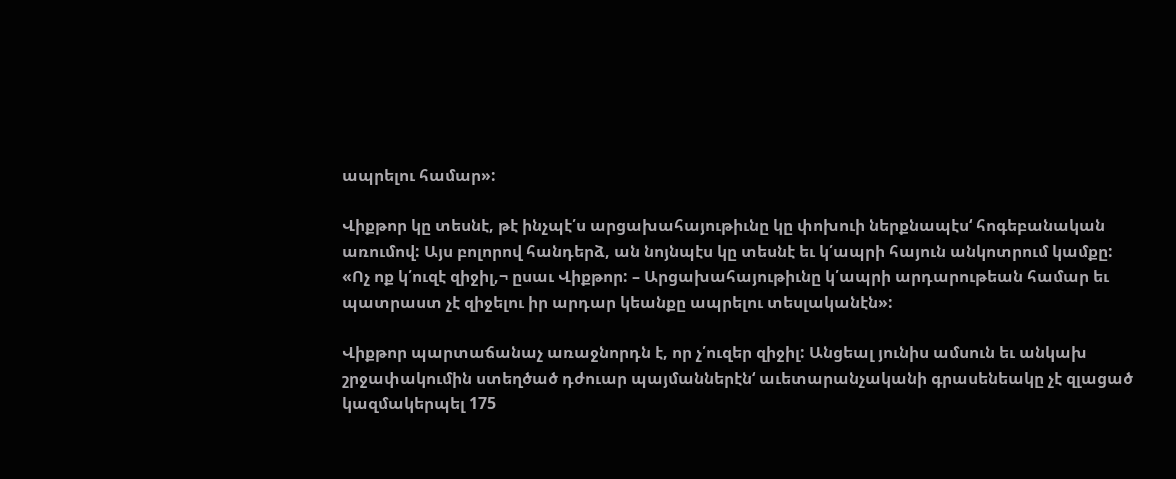ապրելու համար»:

Վիքթոր կը տեսնէ, թէ ինչպէ՛ս արցախահայութիւնը կը փոխուի ներքնապէս‘ հոգեբանական առումով: Այս բոլորով հանդերձ, ան նոյնպէս կը տեսնէ եւ կ՛ապրի հայուն անկոտրում կամքը: «Ոչ ոք կ՛ուզէ զիջիլ,¬ ըսաւ Վիքթոր: – Արցախահայութիւնը կ՛ապրի արդարութեան համար եւ պատրաստ չէ զիջելու իր արդար կեանքը ապրելու տեսլականէն»:

Վիքթոր պարտաճանաչ առաջնորդն է, որ չ՛ուզեր զիջիլ: Անցեալ յունիս ամսուն եւ անկախ շրջափակումին ստեղծած դժուար պայմաններէն‘ աւետարանչականի գրասենեակը չէ զլացած կազմակերպել 175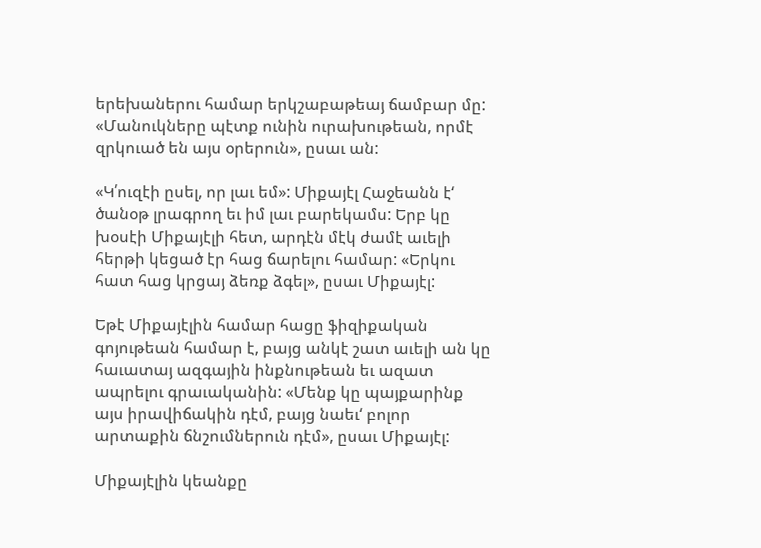երեխաներու համար երկշաբաթեայ ճամբար մը: «Մանուկները պէտք ունին ուրախութեան, որմէ զրկուած են այս օրերուն», ըսաւ ան:

«Կ՛ուզէի ըսել, որ լաւ եմ»: Միքայէլ Հաջեանն է‘ ծանօթ լրագրող եւ իմ լաւ բարեկամս: Երբ կը խօսէի Միքայէլի հետ, արդէն մէկ ժամէ աւելի հերթի կեցած էր հաց ճարելու համար: «Երկու հատ հաց կրցայ ձեռք ձգել», ըսաւ Միքայէլ:

Եթէ Միքայէլին համար հացը ֆիզիքական գոյութեան համար է, բայց անկէ շատ աւելի ան կը հաւատայ ազգային ինքնութեան եւ ազատ ապրելու գրաւականին: «Մենք կը պայքարինք այս իրավիճակին դէմ, բայց նաեւ‘ բոլոր արտաքին ճնշումներուն դէմ», ըսաւ Միքայէլ:

Միքայէլին կեանքը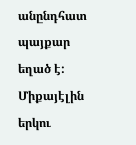անընդհատ պայքար եղած է: Միքայէլին երկու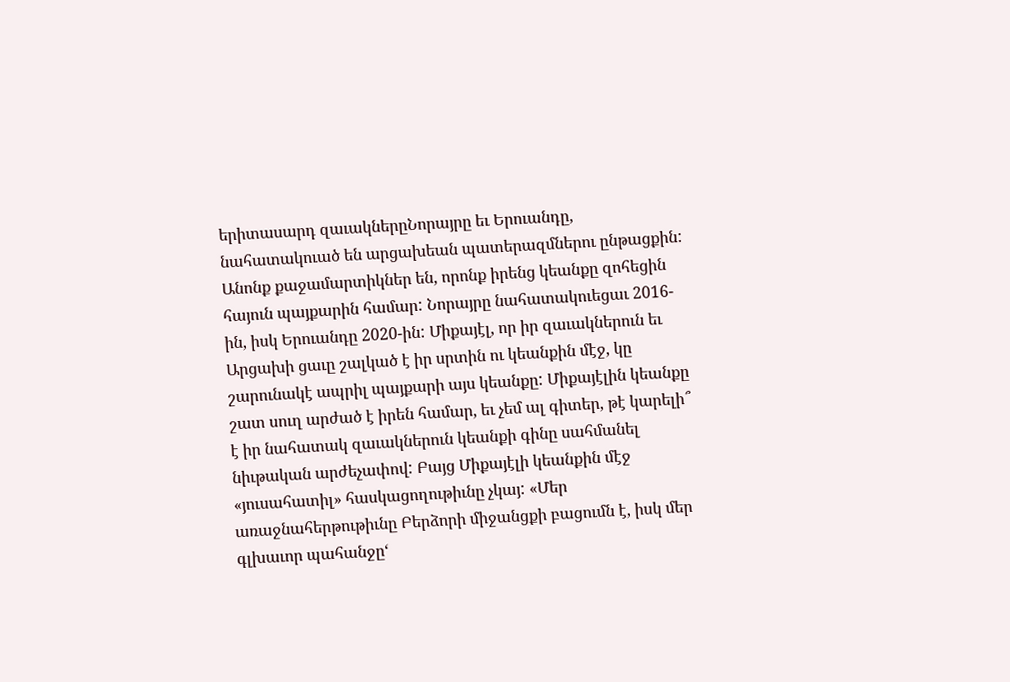երիտասարդ զաւակներըՆորայրը եւ Երուանդը, նահատակուած են արցախեան պատերազմներու ընթացքին: Անոնք քաջամարտիկներ են, որոնք իրենց կեանքը զոհեցին հայուն պայքարին համար: Նորայրը նահատակուեցաւ 2016-ին, իսկ Երուանդը 2020-ին: Միքայէլ, որ իր զաւակներուն եւ Արցախի ցաւը շալկած է իր սրտին ու կեանքին մէջ, կը շարունակէ ապրիլ պայքարի այս կեանքը: Միքայէլին կեանքը շատ սուղ արժած է իրեն համար, եւ չեմ ալ գիտեր, թէ կարելի՞ է իր նահատակ զաւակներուն կեանքի գինը սահմանել նիւթական արժեչափով: Բայց Միքայէլի կեանքին մէջ «յուսահատիլ» հասկացողութիւնը չկայ: «Մեր առաջնահերթութիւնը Բերձորի միջանցքի բացումն է, իսկ մեր գլխաւոր պահանջը‘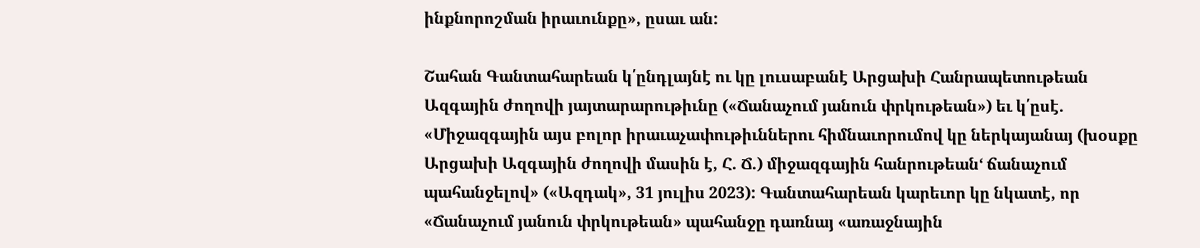ինքնորոշման իրաւունքը», ըսաւ ան:

Շահան Գանտահարեան կ՛ընդլայնէ ու կը լուսաբանէ Արցախի Հանրապետութեան Ազգային ժողովի յայտարարութիւնը («Ճանաչում յանուն փրկութեան») եւ կ՛ըսէ. «Միջազգային այս բոլոր իրաւաչափութիւններու հիմնաւորումով կը ներկայանայ (խօսքը Արցախի Ազգային ժողովի մասին է, Հ. Ճ.) միջազգային հանրութեան‘ ճանաչում պահանջելով» («Ազդակ», 31 յուլիս 2023): Գանտահարեան կարեւոր կը նկատէ, որ «Ճանաչում յանուն փրկութեան» պահանջը դառնայ «առաջնային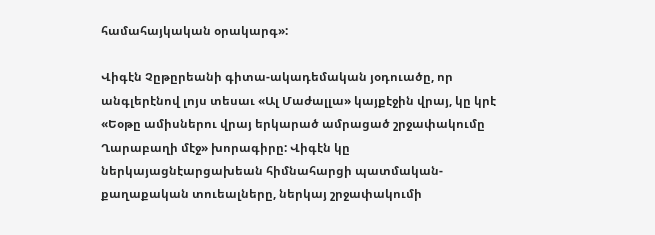համահայկական օրակարգ»:

Վիգէն Չըթըրեանի գիտա-ակադեմական յօդուածը, որ անգլերէնով լոյս տեսաւ «Ալ Մաժալլա» կայքէջին վրայ, կը կրէ «Եօթը ամիսներու վրայ երկարած ամրացած շրջափակումը Ղարաբաղի մէջ» խորագիրը: Վիգէն կը ներկայացնէարցախեան հիմնահարցի պատմական-քաղաքական տուեալները, ներկայ շրջափակումի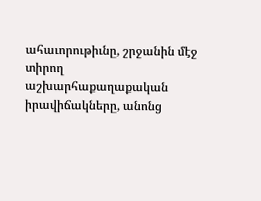ահաւորութիւնը, շրջանին մէջ տիրող աշխարհաքաղաքական իրավիճակները, անոնց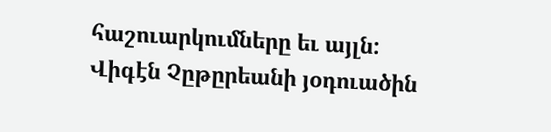հաշուարկումները եւ այլն: Վիգէն Չըթըրեանի յօդուածին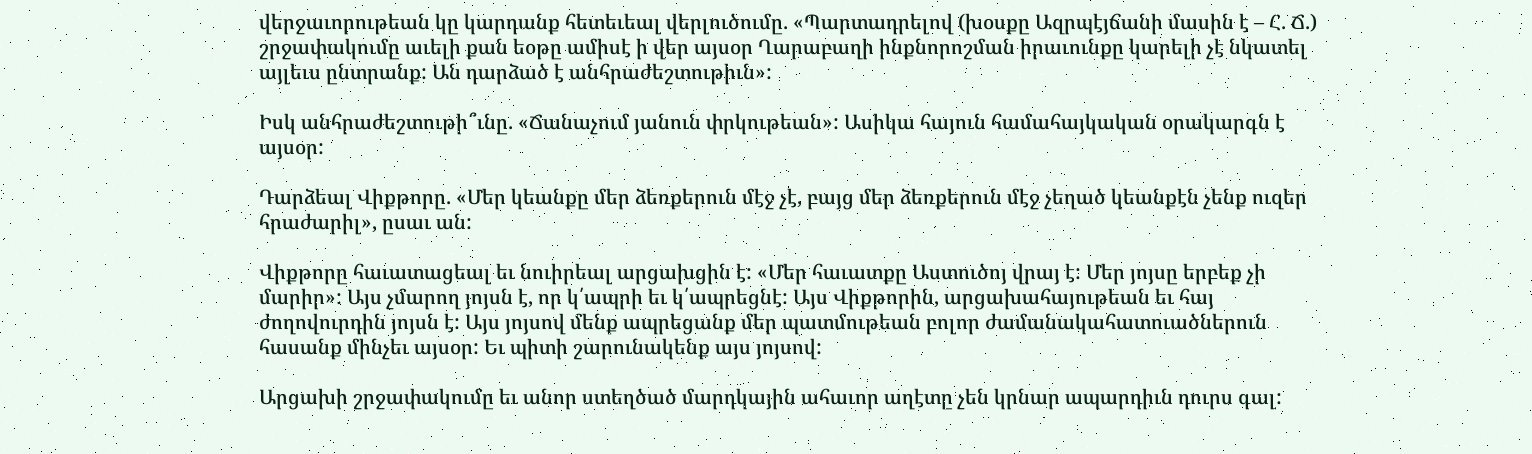վերջաւորութեան կը կարդանք հետեւեալ վերլուծումը. «Պարտադրելով (խօսքը Ազրպէյճանի մասին է – Հ. Ճ.) շրջափակումը աւելի քան եօթը ամիսէ ի վեր այսօր Ղարաբաղի ինքնորոշման իրաւունքը կարելի չէ նկատել այլեւս ընտրանք: Ան դարձած է անհրաժեշտութիւն»:

Իսկ անհրաժեշտութի՞ւնը. «Ճանաչում յանուն փրկութեան»: Ասիկա հայուն համահայկական օրակարգն է այսօր:

Դարձեալ Վիքթորը. «Մեր կեանքը մեր ձեռքերուն մէջ չէ, բայց մեր ձեռքերուն մէջ չեղած կեանքէն չենք ուզեր հրաժարիլ», ըսաւ ան:

Վիքթորը հաւատացեալ եւ նուիրեալ արցախցին է: «Մեր հաւատքը Աստուծոյ վրայ է: Մեր յոյսը երբեք չի մարիր»: Այս չմարող յոյսն է, որ կ՛ապրի եւ կ՛ապրեցնէ: Այս Վիքթորին, արցախահայութեան եւ հայ ժողովուրդին յոյսն է: Այս յոյսով մենք ապրեցանք մեր պատմութեան բոլոր ժամանակահատուածներուն հասանք մինչեւ այսօր: Եւ պիտի շարունակենք այս յոյսով:

Արցախի շրջափակումը եւ անոր ստեղծած մարդկային ահաւոր աղէտը չեն կրնար ապարդիւն դուրս գալ: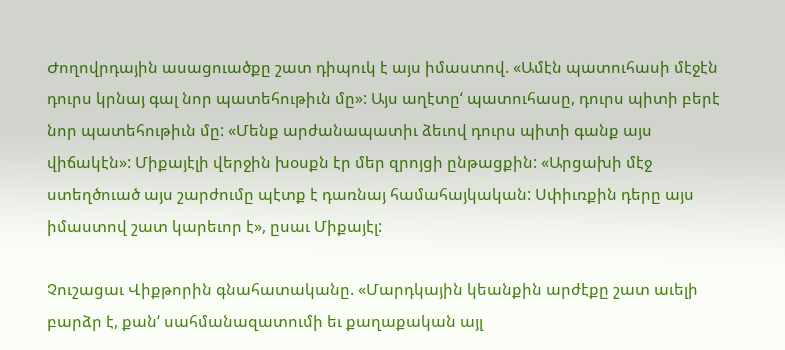Ժողովրդային ասացուածքը շատ դիպուկ է այս իմաստով. «Ամէն պատուհասի մէջէն դուրս կրնայ գալ նոր պատեհութիւն մը»: Այս աղէտը‘ պատուհասը, դուրս պիտի բերէ նոր պատեհութիւն մը: «Մենք արժանապատիւ ձեւով դուրս պիտի գանք այս վիճակէն»: Միքայէլի վերջին խօսքն էր մեր զրոյցի ընթացքին: «Արցախի մէջ ստեղծուած այս շարժումը պէտք է դառնայ համահայկական: Սփիւռքին դերը այս իմաստով շատ կարեւոր է», ըսաւ Միքայէլ:

Չուշացաւ Վիքթորին գնահատականը. «Մարդկային կեանքին արժէքը շատ աւելի բարձր է, քան‘ սահմանազատումի եւ քաղաքական այլ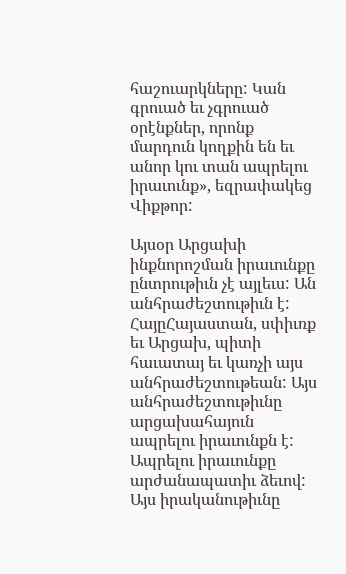հաշուարկները: Կան գրուած եւ չգրուած օրէնքներ, որոնք մարդուն կողքին են եւ անոր կու տան ապրելու իրաւունք», եզրափակեց Վիքթոր:

Այսօր Արցախի ինքնորոշման իրաւունքը ընտրութիւն չէ այլեւս: Ան անհրաժեշտութիւն է: ՀայըՀայաստան, սփիւռք եւ Արցախ, պիտի հաւատայ եւ կառչի այս անհրաժեշտութեան: Այս անհրաժեշտութիւնը արցախահայուն ապրելու իրաւունքն է: Ապրելու իրաւունքը արժանապատիւ ձեւով: Այս իրականութիւնը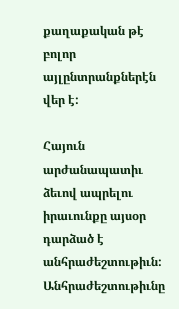քաղաքական թէ բոլոր այլընտրանքներէն վեր է:

Հայուն արժանապատիւ ձեւով ապրելու իրաւունքը այսօր դարձած է անհրաժեշտութիւն: Անհրաժեշտութիւնը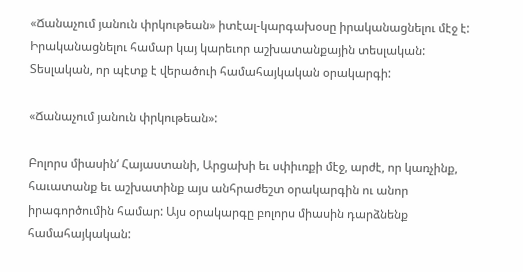«Ճանաչում յանուն փրկութեան» իտէալ-կարգախօսը իրականացնելու մէջ է: Իրականացնելու համար կայ կարեւոր աշխատանքային տեսլական: Տեսլական, որ պէտք է վերածուի համահայկական օրակարգի:

«Ճանաչում յանուն փրկութեան»:

Բոլորս միասին‘ Հայաստանի, Արցախի եւ սփիւռքի մէջ, արժէ, որ կառչինք, հաւատանք եւ աշխատինք այս անհրաժեշտ օրակարգին ու անոր իրագործումին համար: Այս օրակարգը բոլորս միասին դարձնենք համահայկական: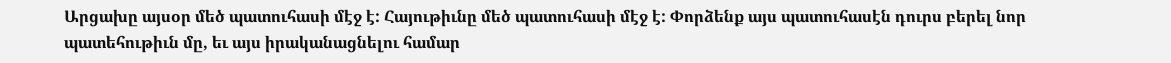Արցախը այսօր մեծ պատուհասի մէջ է: Հայութիւնը մեծ պատուհասի մէջ է: Փորձենք այս պատուհասէն դուրս բերել նոր պատեհութիւն մը, եւ այս իրականացնելու համար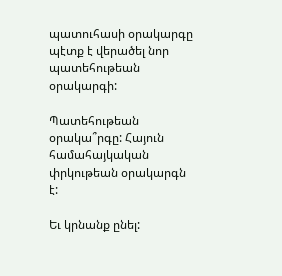պատուհասի օրակարգը պէտք է վերածել նոր պատեհութեան օրակարգի:

Պատեհութեան օրակա՞րգը: Հայուն համահայկական փրկութեան օրակարգն է:

Եւ կրնանք ընել: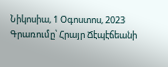Նիկոսիա, 1 Օգոստոս, 2023
Գրառումը՝ Հրայր Ճէպէճեանի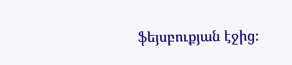ֆեյսբուքյան էջից։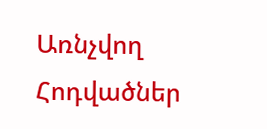Առնչվող Հոդվածներ